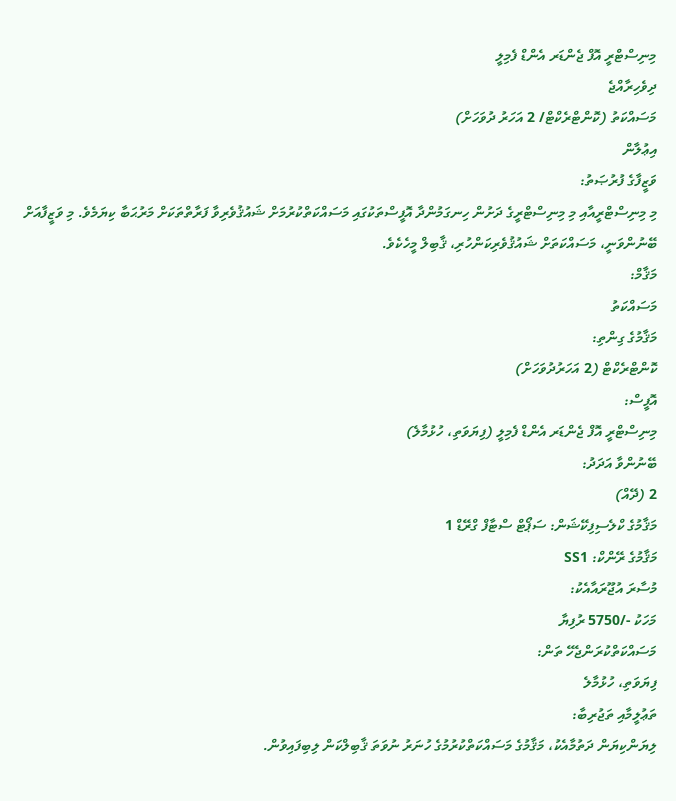މިނިސްޓްރީ އޮފް ޖެންޑަރ އެންޑް ފެމިލީ
ދިވެހިރާއްޖެ
މަސައްކަތު (ކޮންޓްރެކްޓް/ 2 އަހަރު ދުވަހަށް)
އިޢުލާން
ވަޒީފާގެ ފުރުޞަތު:
މި މިނިސްޓްރީއާއި މި މިނިސްޓްރީގެ ދަށުން ހިނގަމުންދާ އޮފީސްތަކުގައި މަސައްކަތްކުރުމަށް ޝައުޤުވެރިވާ ފަރާތްތަކަށް މަރުޙަބާ ކިޔަމެވެ. މި ވަޒީފާއަށް ބޭނުންވަނީ، މަސައްކަތަށް ޝައުޤުވެރިކަންހުރި، ޤާބިލް މީހެކެވެ.
މަޤާމް:
މަސައްކަތު
މަޤާމުގެ ގިންތި:
ކޮންޓްރެކްޓް (2 އަހަރުދުވަހަށް)
އޮފީސް:
މިނިސްޓްރީ އޮފް ޖެންޑަރ އެންޑް ފެމިލީ (ފިޔަވަތި، ހުޅުމާލެ)
ބޭނުންވާ އަދަދު:
2 (ދޭއް)
މަޤާމުގެ ކްލެސިފިކޭޝަން: ސަޕޯޓް ސްޓާފް ގްރޭޑް 1
މަޤާމުގެ ރޭންކް: SS1
މުސާރަ އުޖޫރައާއެކު:
މަހަކު -/5750 ރުފިޔާ
މަސައްކަތްކުރަންޖެހޭ ތަން:
ފިޔަވަތި، ހުޅުމާލެ
ތަޢުލީމާއި ތަޖުރިބާ:
ލިޔަންކިޔަން ދަތުމާއެކު، މަޤާމުގެ މަސައްކަތްކުރުމުގެ ހުނަރު ނުވަތަ ޤާބިލްކަން ލިބިފައިވުން.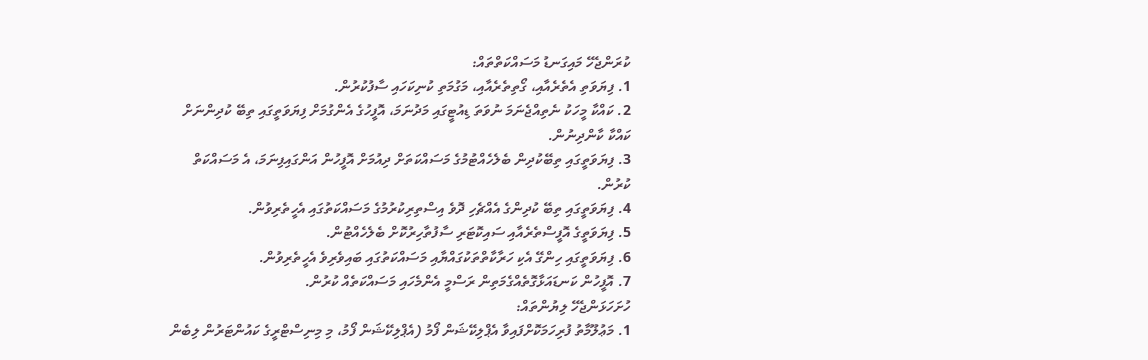ކުރަންޖެހޭ މައިގަނޑު މަސައްކަތްތައް:
1. ފިޔަވަތި އެތެރެއާއި، ގޯތިތެރެއާއި، މަގުމަތި ކުނިކަހައި ސާފުކުރުން.
2. ކައްކާ މީހަކު ނެތިއްޖެނަމަ ނުވަތަ ޑިއުޓީގައި މަދުނަމަ، އޮފީހުގެ އެންގުމަށް ފިޔަވަތީގައި ތިބޭ ކުދިންނަށް ކައްކާ ކާންދިނުން.
3. ފިޔަވަތީގައި ތިބޭކުދިން ބެލެހެއްޓުމުގެ މަސައްކަތަށް ދިއުމަށް އޮފީހުން އަންގައިފިނަމަ، އެ މަސައްކަތް ކުރުން.
4. ފިޔަވަތީގައި ތިބޭ ކުދިންގެ އެއްޗެހި ދޮވެ އިސްތިރިކުރުމުގެ މަސައްކަތުގައި އެހީތެރިވުން.
5. ފިޔަވަތީގެ އޮފީސްތެރެއާއި ސައިކޮޓަރި ސާފުތާހިރުކޮށް ބެލެހެއްޓުން.
6. ފިޔަވަތީގައި ހިންގޭ އެކި ހަރާކާތްތަކުގައްޔާއި މަސައްކަތުގައި ބައިވެރިވެ އެހީތެރިވުން.
7. އޮފީހުން ކަނޑައަޅާގޮތެއްގެމަތިން ރަސްމީ އެންމެހައި މަސައްކަތެއް ކުރުން.
ހުށަހަޅަންޖެހޭ ލިޔުންތައް:
1. މަޢުލޫމާތު ފުރިހަމަކޮށްފައިވާ އެޕްލިކޭޝަން ފޯމު (އެޕްލިކޭޝަން ފޯމު، މި މިނިސްޓްރީގެ ކައުންޓަރުން ލިބެން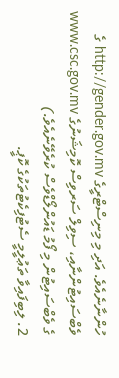ހުންނާނެއެވެ. އަދި މި މިނިސްޓްރީގެ http://gender.gov.mv ގެ ވެބްސައިޓުންނާއި، ސިވިލް ސަރވިސް ކޮމިޝަނުގެ www.csc.gov.mv ގެ ވެބްސައިޓުން މި ފޯމު ޑައުންލޯޑްވެސް ކުރެވޭނެއެވެ.)
2. ލިބިފައިވާ ތަޢުލީމީ ސެޓުފިކެޓުތަކުގެ ކޮޕީ.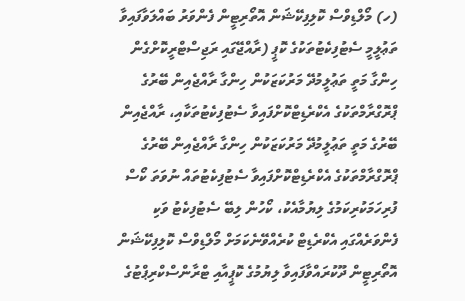(ހ) މޯލްޑިވްސް ކޮލިފިކޭޝަން އޮތޯރިޓީން ފެންވަރު ބައްލަވާފައިވާ ތަޢުލީމީ ސެޓުފިކެޓުތަކުގެ ކޮޕީ (ރާއްޖޭގައި ރަޖިސްޓްރީކޮށްގެން ހިންގާ މަތީ ތަޢުލީމުދޭ މަރުކަޒަކުން ހިންގާ ރާއްޖެއިން ބޭރުގެ ޕްރޮގްރާމްތަކުގެ އެކްރެޑިޓްކޮށްފައިވާ ސެޓުފިކެޓުތަކާއި، ރާއްޖެއިން ބޭރުގެ މަތީ ތަޢުލީމުދޭ މަރުކަޒަކުން ހިންގާ ރާއްޖެއިން ބޭރުގެ ޕްރޮގްރާމްތަކުގެ އެކްރެޑިޓްކޮށްފައިވާ ސެޓުފިކެޓުތައް ނުވަތަ ކޯސް ފުރިހަމަކުރިކަމުގެ ލިޔުމާއެކު، ކޯހުން ލިބޭ ސެޓުފިކެޓު ވަކި ފެންވަރެއްގައި އެކްރެޑިޓް ކުރެއްވޭނެކަމަށް މޯލްޑިވްސް ކޮލިފިކޭޝަން އޮތޯރިޓީން ދޫކުރައްވާފައިވާ ލިޔުމުގެ ކޮޕީއާއި ޓްރާންސްކްރިޕްޓުގެ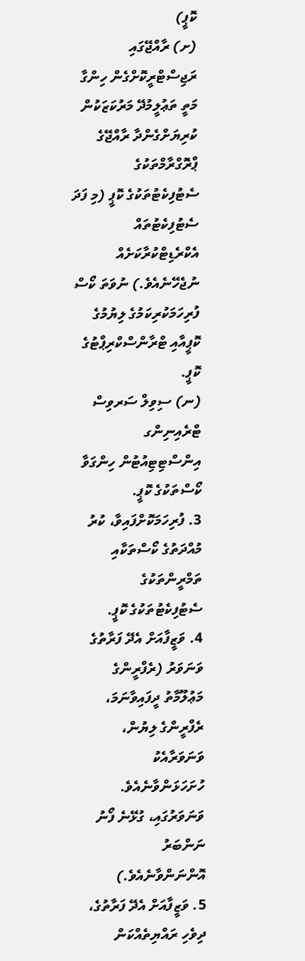ކޮޕީ)
(ށ) ރާއްޖޭގައި ރަޖިސްޓްރީކޮށްގެން ހިންގާ މަތީ ތަޢުލީމުދޭ މަރުކަޒަކުން ކުރިޔަށްގެންދާ ރާއްޖޭގެ ޕްރޮގްރާމްތަކުގެ ސެޓުފިކެޓުތަކުގެ ކޮޕީ (މި ފަދަ ސެޓުފިކެޓުތައް އެކްރެޑިޓްކުރާކަށެއް ނުޖެހޭނެއެވެ.) ނުވަތަ ކޯސް ފުރިހަމަކުރިކަމުގެ ލިޔުމުގެ ކޮޕީއާއި ޓްރާންސްކްރިޕްޓުގެ ކޮޕީ.
(ނ) ސިވިލް ސަރވިސް ޓްރެއިނިންގ އިންސްޓިޓިއުޓުން ހިންގަވާ ކޯސްތަކުގެ ކޮޕީ.
3. ފުރިހަމަކޮށްފައިވާ، ކުރު މުއްދަތުގެ ކޯސްތަކާއި ތަމްރީންތަކުގެ ސެޓުފިކެޓުތަކުގެ ކޮޕީ.
4. ވަޒީފާއަށް އެދޭ ފަރާތުގެ ވަނަވަރު (ރެފްރީންގެ މަޢުލޫމާތު ދީފައިވާނަމަ، ރެފްރީންގެ ލިޔުން، ވަނަވަރާއެކު ހުށަހަޅަންވާނެއެވެ. ވަނަވަރުގައި، ގުޅޭނެ ފޯނު ނަންބަރު އޮންނަންވާނެއެވެ.)
5. ވަޒީފާއަށް އެދޭ ފަރާތުގެ، ދިވެހި ރައްޔިތެއްކަން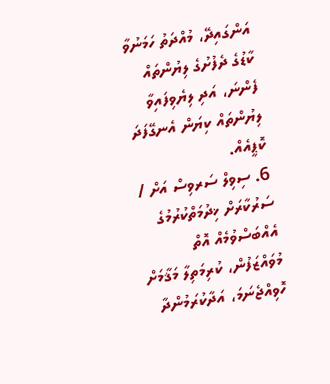އަންގައިދޭ، މުއްދަތު ހަމަނުވާ ކާޑުގެ ދެފުށުގެ ލިޔުންތައް ފެންނަ، އަދި ލިޔެވިފައިވާ ލިޔުންތައް ކިޔަން އެނގޭފަދަ ކޮޕީއެއް.
6. ސިވިލް ސަރވިސް އަށް / ސަރުކާރަށް ޚިދުމަތްކުރުމުގެ އެއްބަސްވުމެއް އޮތް މުވައްޒަފުން، ކުރިމަތިލާ މަޤާމަށް ހޮވިއްޖެނަމަ، އަދާކުރަމުންދާ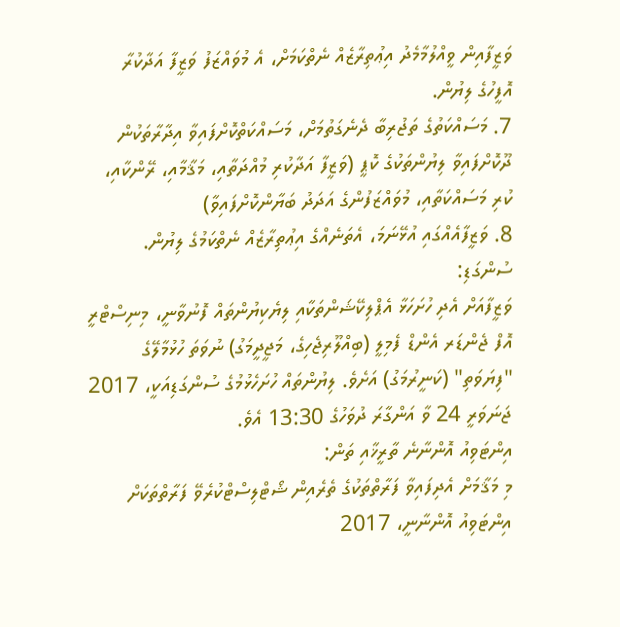ވަޒީފާއިން ވީއްލުމާމެދު އިޢުތިރާޒެއް ނެތްކަމަށް، އެ މުވައްޒަފު ވަޒީފާ އަދާކުރާ އޮފީހުގެ ލިޔުން.
7. މަސައްކަތުގެ ތަޖުރިބާ ދެނެގަތުމަށް، މަސައްކަތްކޮށްފައިވާ އިދާރާތަކުން ދޫކޮށްފައިވާ ލިޔުންތަކުގެ ކޮޕީ (ވަޒީފާ އަދާކުރި މުއްދަތާއި، މަޤާމާއި، ރޭންކާއި، ކުރި މަސައްކަތާއި، މުވައްޒަފުންގެ އަދަދު ބަޔާންކޮށްފައިވާ)
8. ވަޒީފާއެއްގައި އުޅޭނަމަ، އެތަނެއްގެ އިޢުތިރާޒެއް ނެތްކަމުގެ ލިޔުން.
ސުންގަޑި:
ވަޒީފާއަށް އެދި ހުށަހަޅާ އެޕްލިކޭޝަންތަކާއި ލިޔެކިޔުންތައް ފޮނުވާނީ، މިނިސްޓްރީ އޮފް ޖެންޑަރ އެންޑް ފެމިލީ (ބިއްލޫރިޖެހިގެ، މަޖީދީމަގު) ނުވަތަ ހުޅުމާލޭގެ "ފިޔަވަތި" (ކަނީރުމަގު) އަށެވެ. ލިޔުންތައް ހުށަހެޅުމުގެ ސުންގަޑިއަކީ، 2017 ޖަނަވަރީ 24 ވާ އަންގާރަ ދުވަހުގެ 13:30 އެވެ.
އިންޓަވިއު އޮންނާނެ ތާރީޚާއި ތަން:
މި މަޤާމަށް އެދިފައިވާ ފަރާތްތަކުގެ ތެރެއިން ޝޯޓްލިސްޓްކުރެވޭ ފަރާތްތަކަށް އިންޓަވިއު އޮންނާނީ، 2017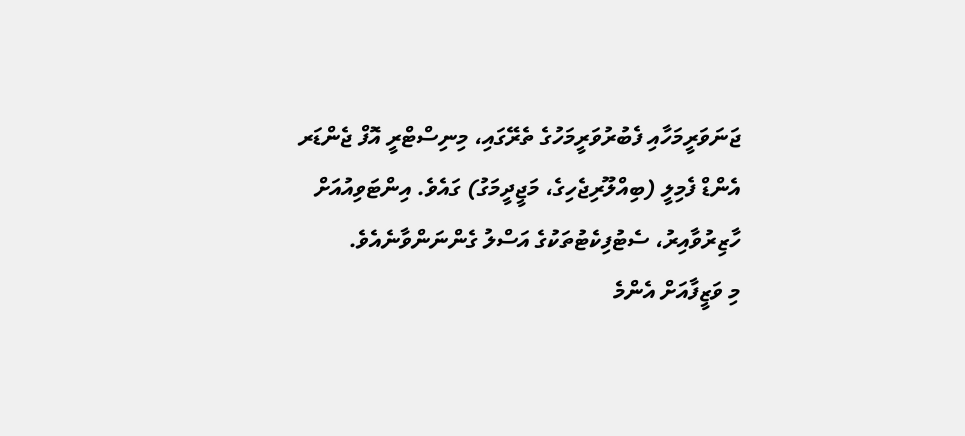ޖަނަވަރީމަހާއި ފެބުރުވަރީމަހުގެ ތެރޭގައި، މިނިސްޓްރީ އޮފް ޖެންޑަރ އެންޑް ފެމިލީ (ބިއްލޫރިޖެހިގެ، މަޖީދީމަގު) ގައެވެ. އިންޓަވިއުއަށް ހާޒިރުވާއިރު، ސެޓުފިކެޓުތަކުގެ އަސްލު ގެންނަންވާނެއެވެ.
މި ވަޒީފާއަށް އެންމެ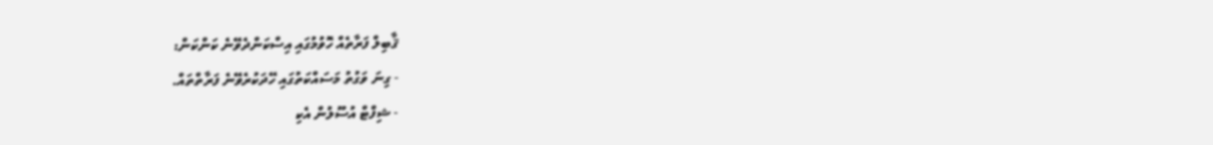ޤާބިލް ފަރާތެއް ހޮވުމުގައި އިސްކަންދެވޭނެ ކަންކަން:
- ގިނަ ވަގުތު މަސައްކަތުގައި ހޭދަކުރެވޭނެ ފަރާތްތައް.
- ޝިފްޓް އުސޫލުން އެކި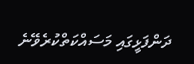ދަންފަޅީގައި މަސައްކަތްކުރެވޭނެ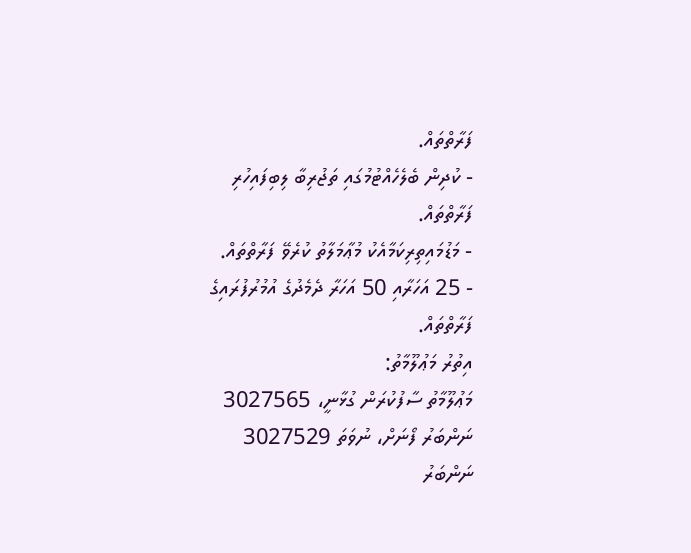ފަރާތްތައް.
- ކުދިން ބެލެހެއްޓުމުގައި ތަޖުރިބާ ލިބިފައިހުރި ފަރާތްތައް.
- މަޑުމައިތިރިކަމާއެކު މުޢާމަލާތު ކުރެވޭ ފަރާތްތައް.
- 25 އަހަރާއި 50 އަހަރާ ދެމެދުގެ އުމުރުފުރައިގެ ފަރާތްތައް.
އިތުރު މަޢުލޫމާތު:
މަޢުލޫމާތު ސާފުކުރަން ގުޅާނީ، 3027565 ނަންބަރު ފޯނަށް، ނުވަތަ 3027529 ނަންބަރު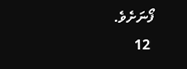ފޯނަށެވެ.
 12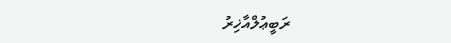ރަބީޢުލްއާޚިރު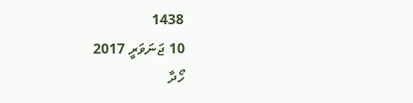1438
10 ޖަނަވަރީ 2017
ހޯދާ